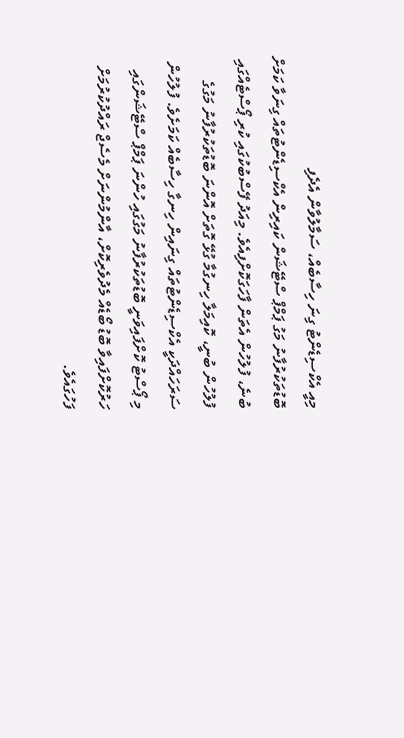މިއީ އެކްސިޑެންޓު ގިނަ ހިސާބެއް، ސަމާލުވާން އެދެފި
ބޮޑުތަކުރުފާނު މަގު ޕަމްޕް ސްޓޭޝަން ކައިރިން އެކްސިޑެންޓުތައް ގިނަވާ ކަމަށް ބުނެ، ފުލުހުން އެތަން ފާހަގަކޮށްފިއެވެ. މިއަދު ފޭސްބުކުގައި ކުރި ޕޯސްޓެއްގައި ފުލުހުން ބުނީ، ކޮއިމަލާ ހިނގުމާ ގުޅޭ ގޮތަށް އޮންނަ ބޮޑުތަކުރުފާނު މަގުގެ ސަރަހައްދަކީ އެކްސިޑެންޓުތައް ގިނައިން ހިނގާ ހިސާބެއް ކަމަށެވެ. ފުލުހުން މި ޕޯސްޓު ކޮށްފައިވަނީ ބޮޑުތަކުރުފާނު މަގުގައި ހުންނަ ޕަމްޕް ސްޓޭޝަންގައި ހަރުކޮށްފައިވާ ބޮޑު ބޯޑެއް މެދުވެރިކޮށް، އާންމުންނަށް މެސެޖް ރައްދުކުރުމަށް ފަހުގައެވެ.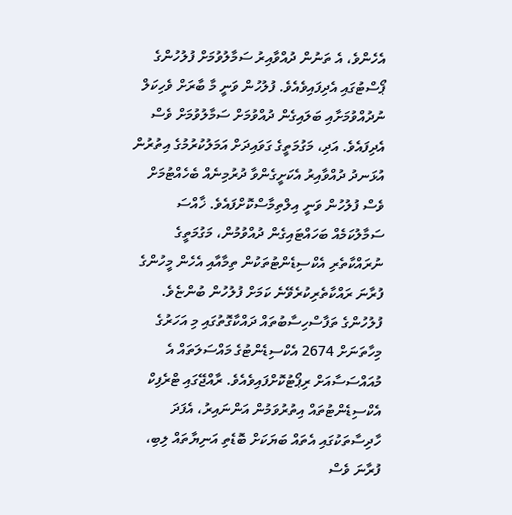އެހެންވެ، އެ ތަނުން ދުއްވާއިރު ސަމާލުވުމަށް ފުލުހުންގެ ޕޯސްޓުގައި އެދިފައިވެއެވެ. ފުލުހުން ވަނީ މާ ބާރަށް ވެހިކަލް ނުދުއްވުމަށާއި ބަލައިގެން ދުއްވުމަށް ސަމާލުވުމަށް ވެސް އެދިފައެވެ. އަދި، މަގުމަތީގެ ގަވައިދަށް އަމަލުކުރުމުގެ އިތުރުން އުޅަނދު ދުއްވާއިރު އެކަށީގެންވާ ދުރުމިނެއް ބެހެއްޓުމަށް ވެސް ފުލުހުން ވަނީ އިލްތިމާސްކޮށްފައެވެ. ޚާއްސަ ސަމާލުކަމެއް ބަހައްޓައިގެން ދުއްވުމުން، މަގުމަތީގެ ނުރައްކާތެރި އެކްސިޑެންޓުތަކުން ތިމާއާއި އެހެން މީހުންގެ ފުރާނަ ރައްކާތެރިކުރެވޭނެ ކަމަށް ފުލުހުން ބުންޏެވެ. ފުލުހުންގެ ތަފާސްހިސާބުތައް ދައްކާގޮތުގައި މި އަހަރުގެ މިހާތަނަށް 2674 އެކްސިޑެންޓުގެ މައްސަލަތައް އެ މުއައްސަސާއަށް ރިޕޯޓުކޮށްފައިވެއެވެ. ރާއްޖޭގައި ޓްރެފިކް އެކްސިޑެންޓުތައް އިތުރުވަމުން އަންނައިރު، އެފަދަ ހާދިސާތަކުގައި އެތައް ބަޔަކަށް ބޮޑެތި އަނިޔާތައް ލިބި، ފުރާނަ ވެސް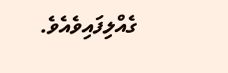ގެއްލިފައިވެއެވެ.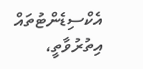އެކްސިޑެންޓުތައް އިތުރުވާތީ،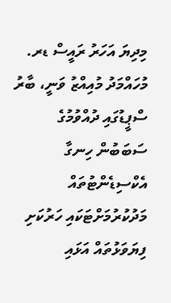މިދިޔަ އަހަރު ރައީސް ޑރ. މުހައްމަދު މުއިއްޒު ވަނީ، ބާރު ސްޕީޑުގައި ދުއްވުމުގެ ސަބަބުން ހިނގާ އެކްސިޑެންޓުތައް މަދުކުރުމަށްޓަކައި ހަރުކަށި ފިޔަވަޅުތައް އަޅައި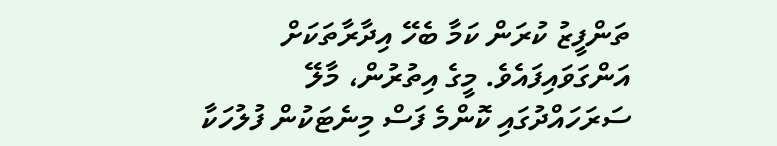ތަންފީޒު ކުރަން ކަމާ ބެހޭ އިދާރާތަކަށް އަންގަވައިފައެވެ. މީގެ އިތުރުން، މާލޭ ސަރަހައްދުގައި ކޮންމެ ފަސް މިނެޓަކުން ފުލުހަކާ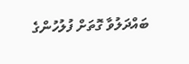ބައްދަލުވާ ގޮތަށް ފުލުހުންގެ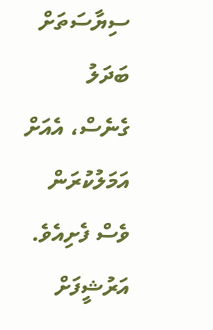ސިޔާސަތަށް ބަދަލު ގެނެސް، އެއަށް އަމަލުކުރަން ވެސް ފެށިއެވެ.
އަރުޝީފަށް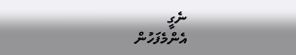ނެގީ
އެންމެފަހުން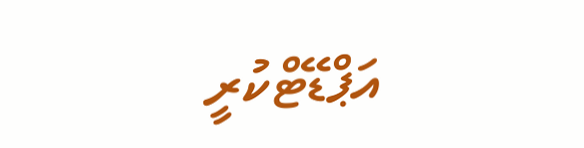އަޕްޑޭޓްކުރީ